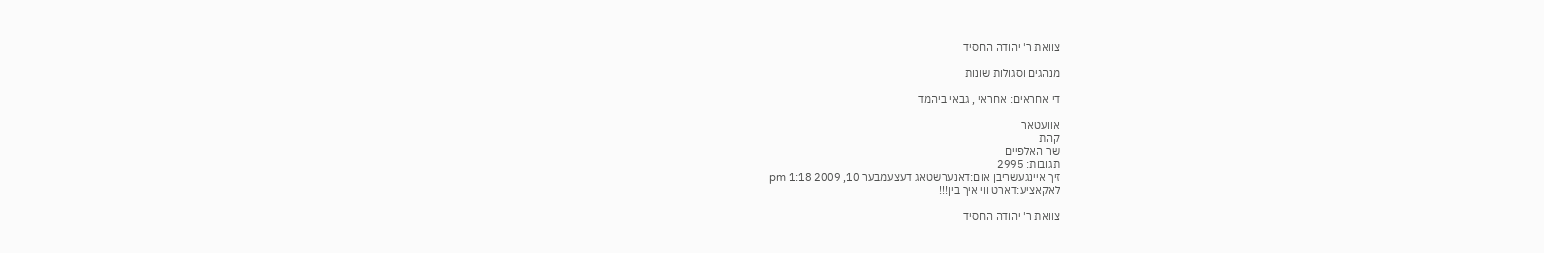צוואת ר' יהודה החסיד

מנהגים וסגולות שונות

די אחראים: אחראי , גבאי ביהמד

אוועטאר
קהת
שר האלפיים
תגובות: 2995
זיך איינגעשריבן אום:דאנערשטאג דעצעמבער 10, 2009 1:18 pm
לאקאציע:דארט ווי איך בין!!!

צוואת ר' יהודה החסיד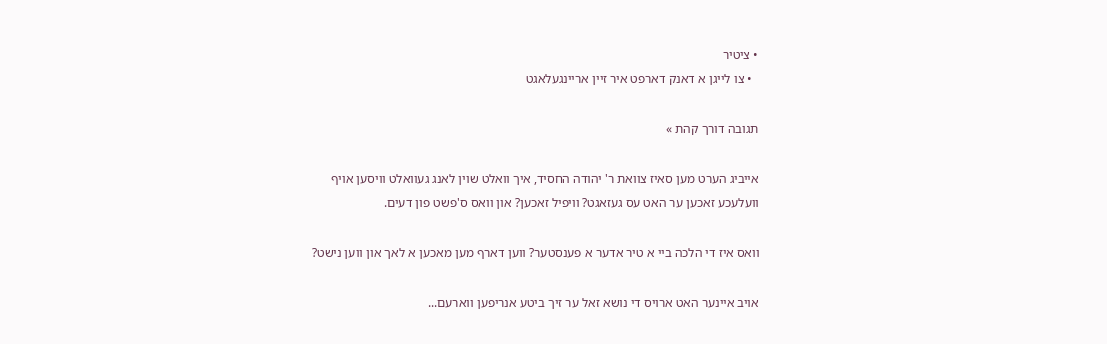• ציטיר
  • צו לייגן א דאנק דארפט איר זיין אריינגעלאגט

תגובה דורך קהת »

אייביג הערט מען סאיז צוואת ר' יהודה החסיד, איך וואלט שוין לאנג געוואלט וויסען אויף וועלעכע זאכען ער האט עס געזאגט? וויפיל זאכען? און וואס ס'פשט פון דעים.

וואס איז די הלכה ביי א טיר אדער א פענסטער? ווען דארף מען מאכען א לאך און ווען נישט?

אויב איינער האט ארויס די נושא זאל ער זיך ביטע אנריפען ווארעם...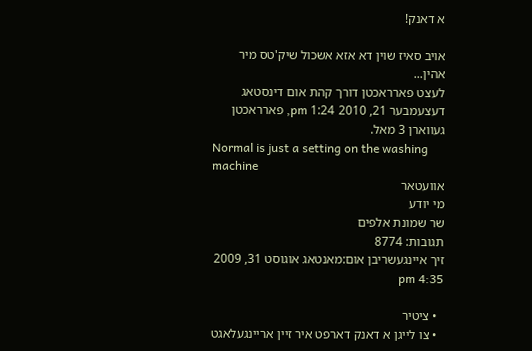א דאנק!

אויב סאיז שוין דא אזא אשכול שיק'טס מיר אהין...
לעצט פארראכטן דורך קהת אום דינסטאג דעצעמבער 21, 2010 1:24 pm, פארראכטן געווארן 3 מאל.
Normal is just a setting on the washing machine
אוועטאר
מי יודע
שר שמונת אלפים
תגובות: 8774
זיך איינגעשריבן אום:מאנטאג אוגוסט 31, 2009 4:35 pm

  • ציטיר
  • צו לייגן א דאנק דארפט איר זיין אריינגעלאגט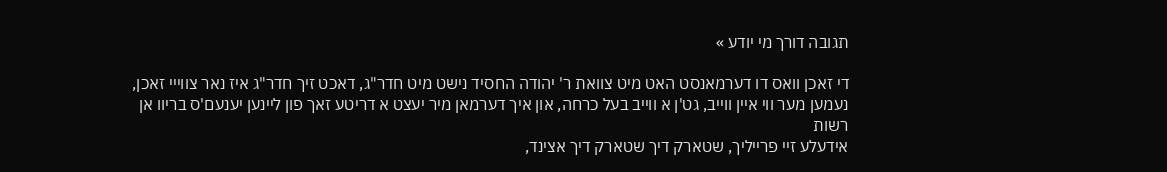תגובה דורך מי יודע »

די זאכן וואס דו דערמאנסט האט מיט צוואת ר' יהודה החסיד נישט מיט חדר"ג, דאכט זיך חדר"ג איז נאר צווייי זאכן, נעמען מער ווי איין ווייב, גט'ן א ווייב בעל כרחה, און איך דערמאן מיר יעצט א דריטע זאך פון ליינען יענעם'ס בריוו אן רשות
אידעלע זיי פרייליך, שטארק דיך שטארק דיך אצינד,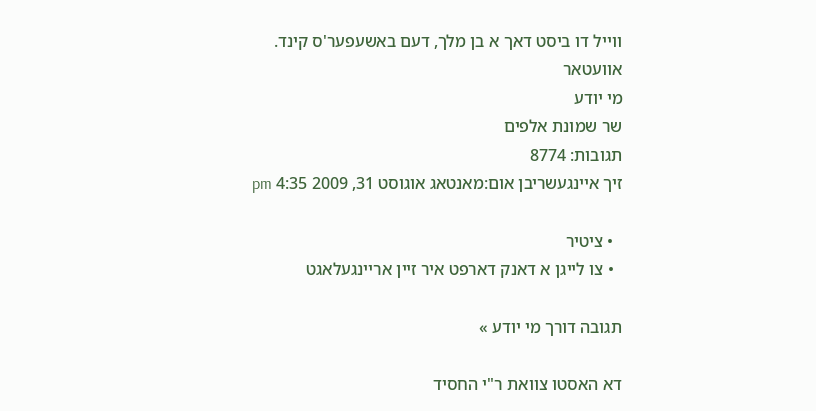ווייל דו ביסט דאך א בן מלך, דעם באשעפער'ס קינד.
אוועטאר
מי יודע
שר שמונת אלפים
תגובות: 8774
זיך איינגעשריבן אום:מאנטאג אוגוסט 31, 2009 4:35 pm

  • ציטיר
  • צו לייגן א דאנק דארפט איר זיין אריינגעלאגט

תגובה דורך מי יודע »

דא האסטו צוואת ר"י החסיד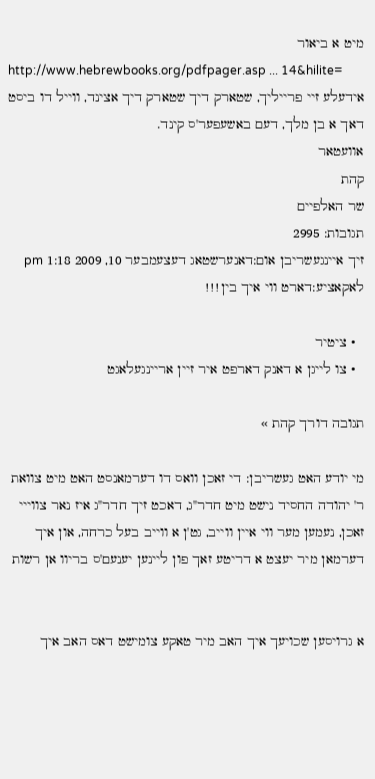מיט א ביאור
http://www.hebrewbooks.org/pdfpager.asp ... 14&hilite=
אידעלע זיי פרייליך, שטארק דיך שטארק דיך אצינד, ווייל דו ביסט דאך א בן מלך, דעם באשעפער'ס קינד.
אוועטאר
קהת
שר האלפיים
תגובות: 2995
זיך איינגעשריבן אום:דאנערשטאג דעצעמבער 10, 2009 1:18 pm
לאקאציע:דארט ווי איך בין!!!

  • ציטיר
  • צו לייגן א דאנק דארפט איר זיין אריינגעלאגט

תגובה דורך קהת »

מי יודע האט געשריבן: די זאכן וואס דו דערמאנסט האט מיט צוואת ר' יהודה החסיד נישט מיט חדר"ג, דאכט זיך חדר"ג איז נאר צווייי זאכן, נעמען מער ווי איין ווייב, גט'ן א ווייב בעל כרחה, און איך דערמאן מיר יעצט א דריטע זאך פון ליינען יענעם'ס בריוו אן רשות


א גרויסען שכויעך איך האב מיר טאקע צומישט דאס האב איך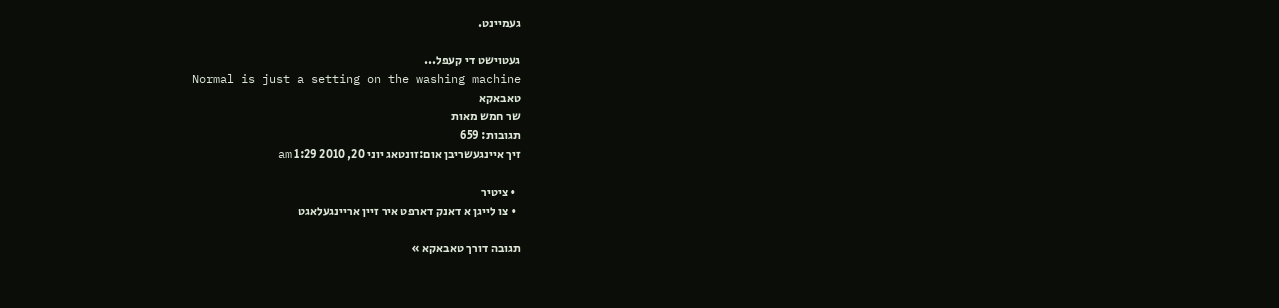געמיינט.

געטוישט די קעפל...
Normal is just a setting on the washing machine
טאבאקא
שר חמש מאות
תגובות: 659
זיך איינגעשריבן אום:זונטאג יוני 20, 2010 1:29 am

  • ציטיר
  • צו לייגן א דאנק דארפט איר זיין אריינגעלאגט

תגובה דורך טאבאקא »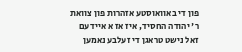פון די באוואוסטע אזהרות פון צוואת ר' יהודה החסיד, איז אז א איידעם זאל נישט טראגן די זעלבע נאמען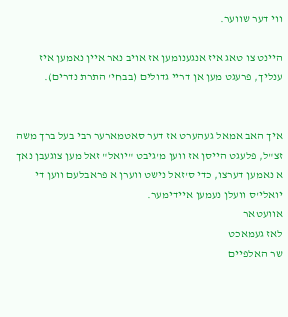ווי דער שווער.

היינט צו טאג איז אנגענומען אז אויב נאר איין נאמען איז ענליך, פרעגט מען אן דריי גדולים (בבחי' התרת נדרים).


איך האב אמאל געהערט אז דער סאטמארער רבי בעל ברך משה זצ"ל, פלעגט הייסן אז ווען מ'גיבט "יואל" זאל מען צוגעבן נאך א נאמען דערצו, כדי ס'זאל נישט ווערן א פראבלעם ווען די יואלי'ס וועלן נעמען איידימער.
אוועטאר
לאז געמאכט
שר האלפיים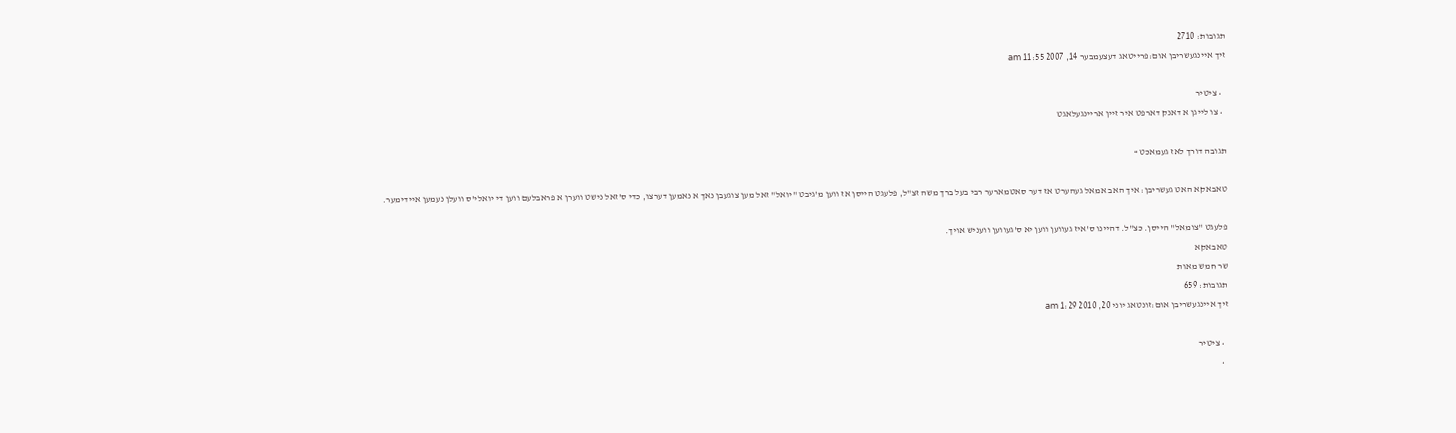תגובות: 2710
זיך איינגעשריבן אום:פרייטאג דעצעמבער 14, 2007 11:55 am

  • ציטיר
  • צו לייגן א דאנק דארפט איר זיין אריינגעלאגט

תגובה דורך לאז געמאכט »

טאבאקא האט געשריבן: איך האב אמאל געהערט אז דער סאטמארער רבי בעל ברך משה זצ"ל, פלעגט הייסן אז ווען מ'גיבט "יואל" זאל מען צוגעבן נאך א נאמען דערצו, כדי ס'זאל נישט ווערן א פראבלעם ווען די יואלי'ס וועלן נעמען איידימער.

פלעגט "צומאל" הייסן. כצ"ל. דהיינו ס'איז געווען ווען יא ס'געווען וועניש אויך.
טאבאקא
שר חמש מאות
תגובות: 659
זיך איינגעשריבן אום:זונטאג יוני 20, 2010 1:29 am

  • ציטיר
  •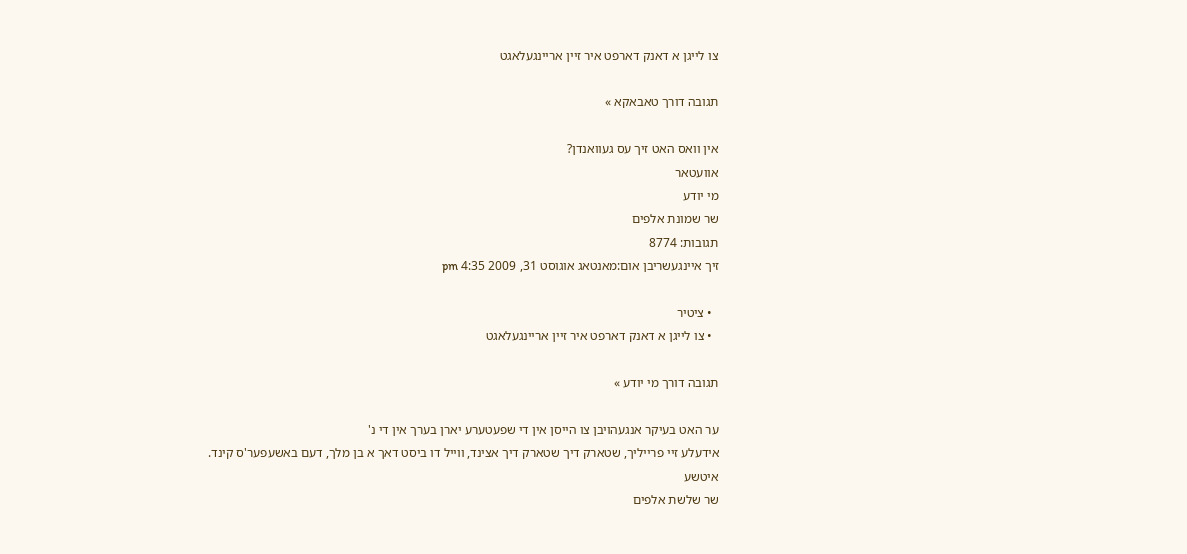צו לייגן א דאנק דארפט איר זיין אריינגעלאגט

תגובה דורך טאבאקא »

אין וואס האט זיך עס געוואנדן?
אוועטאר
מי יודע
שר שמונת אלפים
תגובות: 8774
זיך איינגעשריבן אום:מאנטאג אוגוסט 31, 2009 4:35 pm

  • ציטיר
  • צו לייגן א דאנק דארפט איר זיין אריינגעלאגט

תגובה דורך מי יודע »

ער האט בעיקר אנגעהויבן צו הייסן אין די שפעטערע יארן בערך אין די נ'
אידעלע זיי פרייליך, שטארק דיך שטארק דיך אצינד, ווייל דו ביסט דאך א בן מלך, דעם באשעפער'ס קינד.
איטשע
שר שלשת אלפים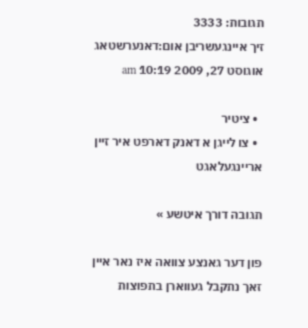תגובות: 3333
זיך איינגעשריבן אום:דאנערשטאג אוגוסט 27, 2009 10:19 am

  • ציטיר
  • צו לייגן א דאנק דארפט איר זיין אריינגעלאגט

תגובה דורך איטשע »

פון דער גאנצע צוואה איז נאר איין זאך נתקבל געווארן בתפוצות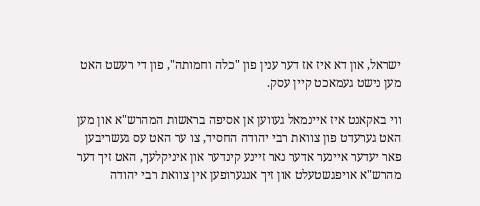ישראל, און דא איז אז דער ענין פון "כלה וחמותה", פון די רעשט האט מען נישט געמאכט קיין עסק.

ווי באקאנט איז איינמאל געווען אן אסיפה בראשות המהרש"א און מען האט גערעדט פון צוואת רבי יהודה החסיד, צו ער האט עס געשריבען פאר יעדער איינער אדער נאר זיינע קינדער און איניקלעך, האט זיך דער מהרש"א אויפגשטעלט און זיך אנגערופען אין צוואת רבי יהודה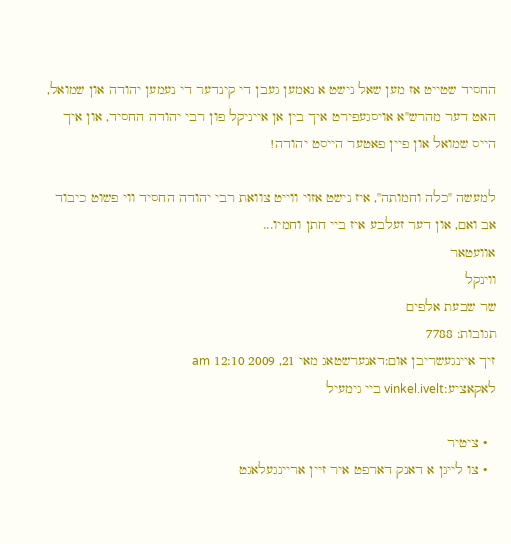החסיד שטייט אז מען שאל נישט א נאמען געבן די קינדער די נעמען יהודה און שמואל, האט דער מהרש"א אויסגעפירט איך בין אן אייניקל פון רבי יהודה החסיד, און איך הייס שמואל און פיין פאטער הייסט יהודה!

למעשה "כלה וחמותה", איז נישט אזוי ווייט צוואת רבי יהודה החסיד ווי פשוט כיבוד אב ואם, און דער זעלבע איז ביי חתן וחמיו...
אוועטאר
ווינקל
שר שבעת אלפים
תגובות: 7788
זיך איינגעשריבן אום:דאנערשטאג מאי 21, 2009 12:10 am
לאקאציע:vinkel.ivelt ביי גימעיל

  • ציטיר
  • צו לייגן א דאנק דארפט איר זיין אריינגעלאגט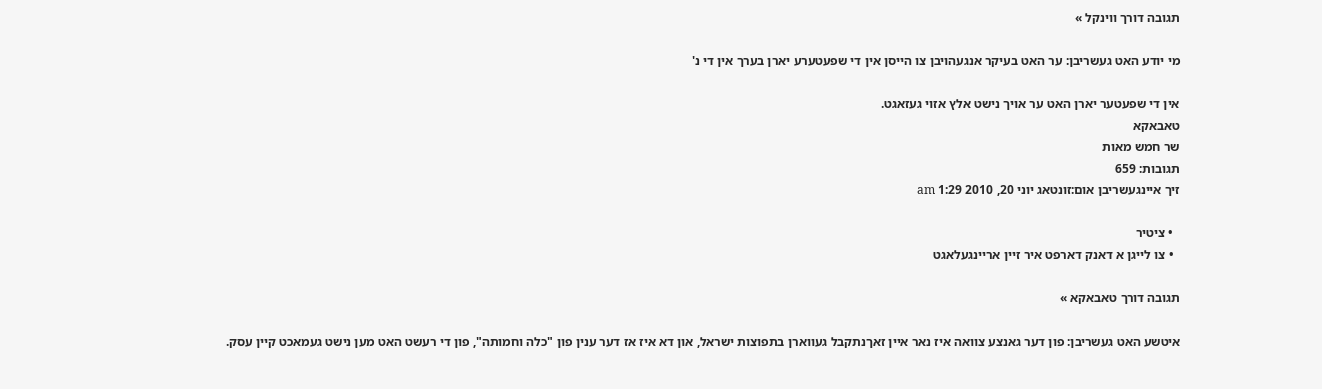תגובה דורך ווינקל »

מי יודע האט געשריבן: ער האט בעיקר אנגעהויבן צו הייסן אין די שפעטערע יארן בערך אין די נ'

אין די שפעטער יארן האט ער אויך נישט אלץ אזוי געזאגט.
טאבאקא
שר חמש מאות
תגובות: 659
זיך איינגעשריבן אום:זונטאג יוני 20, 2010 1:29 am

  • ציטיר
  • צו לייגן א דאנק דארפט איר זיין אריינגעלאגט

תגובה דורך טאבאקא »

איטשע האט געשריבן: פון דער גאנצע צוואה איז נאר איין זאךנתקבל געווארן בתפוצות ישראל, און דא איז אז דער ענין פון "כלה וחמותה", פון די רעשט האט מען נישט געמאכט קיין עסק.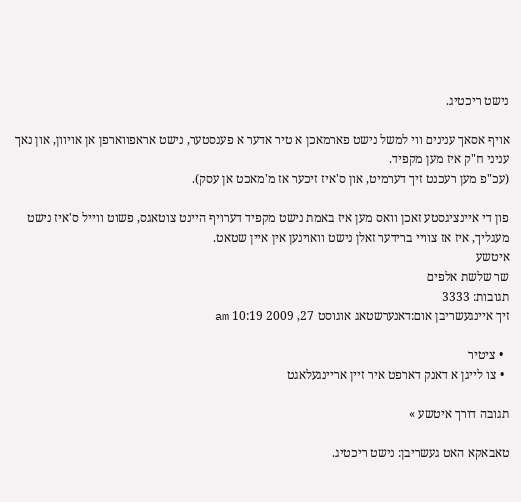נישט ריכטיג.

אויף אסאך ענינים ווי למשל נישט פארמאכן א טיר אדער א פענסטער, נישט אראפווארפן אן אויוון, און נאך עניני ח"ק איז מען מקפיד.
(עכ"פ מען רעכנט זיך דערמיט, און ס'איז זיכער אז מ'מאכט אן עסק).

פון די איינציגסטע זאכן וואס מען איז באמת נישט מקפיד דערויף היינט צוטאגס, פשוט ווייל ס'איז נישט מעגליך, איז אז צוויי ברידער זאלן נישט וואוינען אין איין שטאט.
איטשע
שר שלשת אלפים
תגובות: 3333
זיך איינגעשריבן אום:דאנערשטאג אוגוסט 27, 2009 10:19 am

  • ציטיר
  • צו לייגן א דאנק דארפט איר זיין אריינגעלאגט

תגובה דורך איטשע »

טאבאקא האט געשריבן: נישט ריכטיג.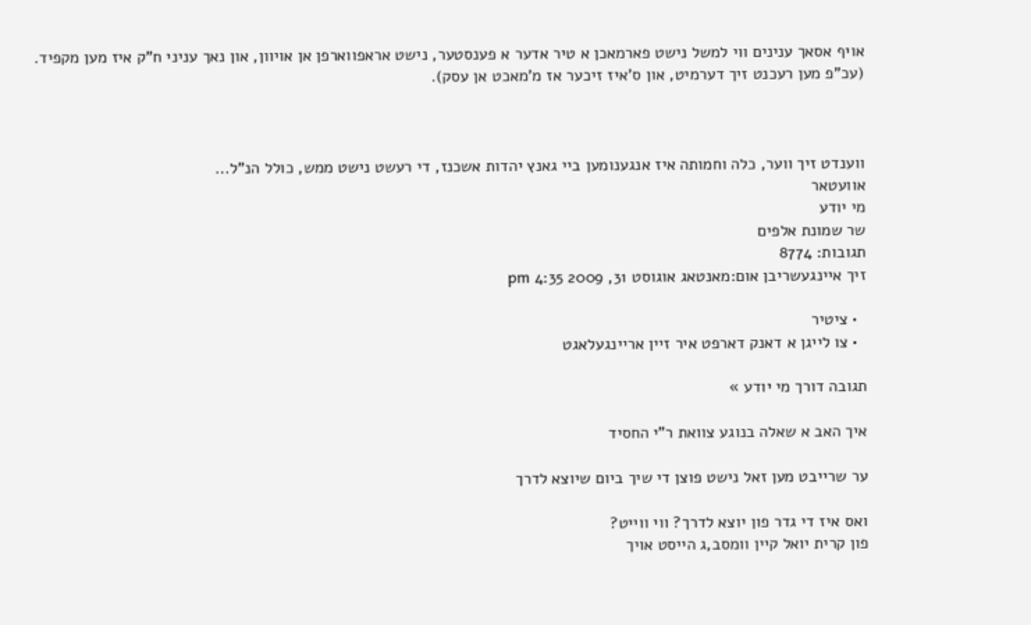אויף אסאך ענינים ווי למשל נישט פארמאכן א טיר אדער א פענסטער, נישט אראפווארפן אן אויוון, און נאך עניני ח"ק איז מען מקפיד.
(עכ"פ מען רעכנט זיך דערמיט, און ס'איז זיכער אז מ'מאכט אן עסק).



ווענדט זיך ווער, כלה וחמותה איז אנגענומען ביי גאנץ יהדות אשכנז, די רעשט נישט ממש, כולל הנ"ל...
אוועטאר
מי יודע
שר שמונת אלפים
תגובות: 8774
זיך איינגעשריבן אום:מאנטאג אוגוסט 31, 2009 4:35 pm

  • ציטיר
  • צו לייגן א דאנק דארפט איר זיין אריינגעלאגט

תגובה דורך מי יודע »

איך האב א שאלה בנוגע צוואת ר"י החסיד

ער שרייבט מען זאל נישט פוצן די שיך ביום שיוצא לדרך

ואס איז די גדר פון יוצא לדרך? ווי ווייט?
פון קרית יואל קיין וומסב,ג הייסט אויך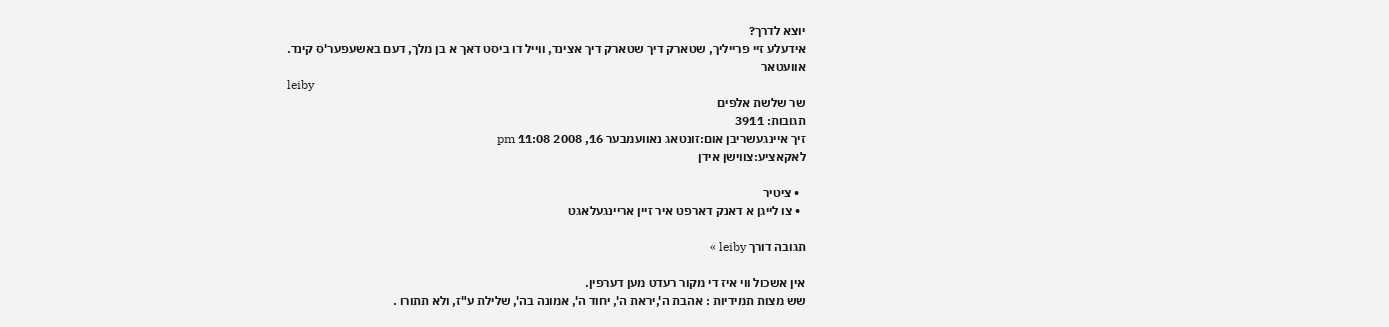יוצא לדרך?
אידעלע זיי פרייליך, שטארק דיך שטארק דיך אצינד, ווייל דו ביסט דאך א בן מלך, דעם באשעפער'ס קינד.
אוועטאר
leiby
שר שלשת אלפים
תגובות: 3911
זיך איינגעשריבן אום:זונטאג נאוועמבער 16, 2008 11:08 pm
לאקאציע:צווישן אידן

  • ציטיר
  • צו לייגן א דאנק דארפט איר זיין אריינגעלאגט

תגובה דורך leiby »

אין אשכול ווי איז די מקור רעדט מען דערפין.
שש מצות תמידיות : אהבת ה',יראת ה', יחוד ה', אמונה בה', שלילת ע"ז, ולא תתורו .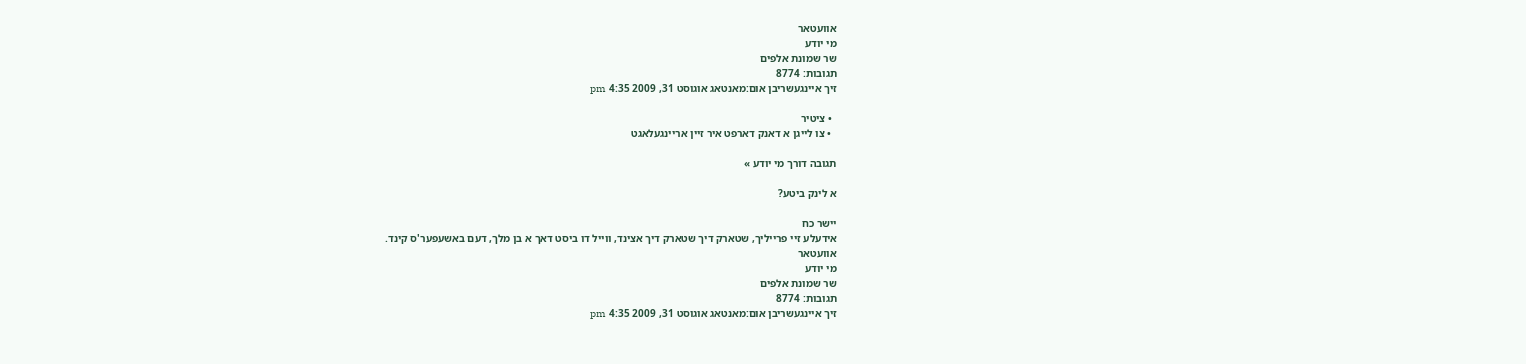אוועטאר
מי יודע
שר שמונת אלפים
תגובות: 8774
זיך איינגעשריבן אום:מאנטאג אוגוסט 31, 2009 4:35 pm

  • ציטיר
  • צו לייגן א דאנק דארפט איר זיין אריינגעלאגט

תגובה דורך מי יודע »

א לינק ביטע?

יישר כח
אידעלע זיי פרייליך, שטארק דיך שטארק דיך אצינד, ווייל דו ביסט דאך א בן מלך, דעם באשעפער'ס קינד.
אוועטאר
מי יודע
שר שמונת אלפים
תגובות: 8774
זיך איינגעשריבן אום:מאנטאג אוגוסט 31, 2009 4:35 pm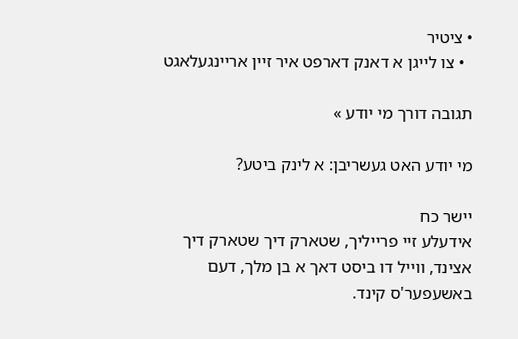• ציטיר
  • צו לייגן א דאנק דארפט איר זיין אריינגעלאגט

תגובה דורך מי יודע »

מי יודע האט געשריבן: א לינק ביטע?

יישר כח
אידעלע זיי פרייליך, שטארק דיך שטארק דיך אצינד, ווייל דו ביסט דאך א בן מלך, דעם באשעפער'ס קינד.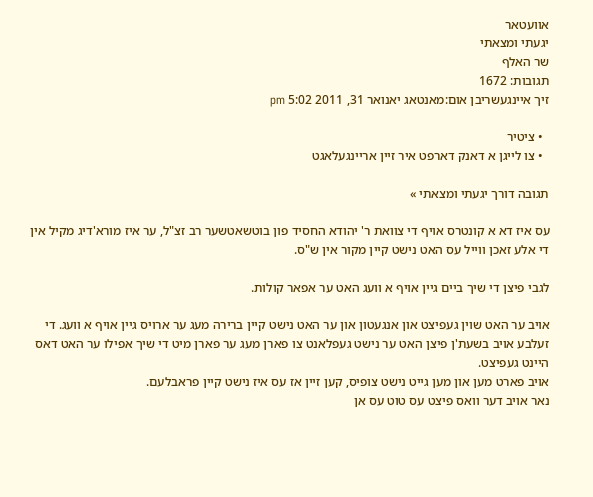אוועטאר
יגעתי ומצאתי
שר האלף
תגובות: 1672
זיך איינגעשריבן אום:מאנטאג יאנואר 31, 2011 5:02 pm

  • ציטיר
  • צו לייגן א דאנק דארפט איר זיין אריינגעלאגט

תגובה דורך יגעתי ומצאתי »

עס איז דא א קונטרס אויף די צוואת ר' יהודא החסיד פון בוטשאטשער רב זצ"ל, ער איז מורא'דיג מקיל אין די אלע זאכן ווייל עס האט נישט קיין מקור אין ש"ס.

לגבי פיצן די שיך ביים גיין אויף א וועג האט ער אפאר קולות.

אויב ער האט שוין געפיצט און אנגעטון און ער האט נישט קיין ברירה מעג ער ארויס גיין אויף א וועג. די זעלבע אויב בשעת'ן פיצן האט ער נישט געפלאנט צו פארן מעג ער פארן מיט די שיך אפילו ער האט דאס היינט געפיצט.
אויב פארט מען און מען גייט נישט צופיס, קען זיין אז עס איז נישט קיין פראבלעם.
נאר אויב דער וואס פיצט עס טוט עס אן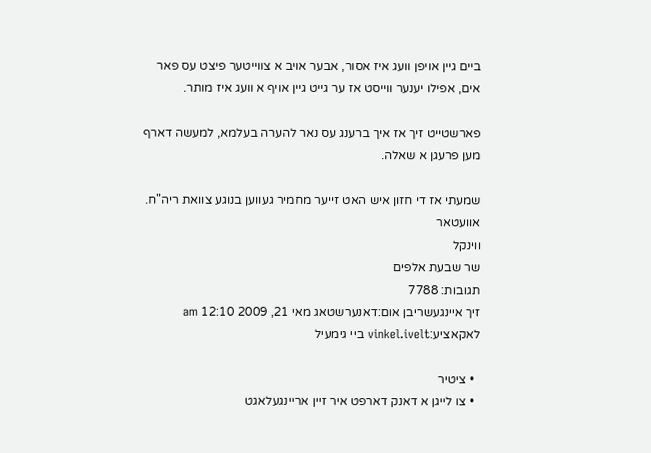ביים גיין אויפן וועג איז אסור, אבער אויב א צווייטער פיצט עס פאר אים, אפילו יענער ווייסט אז ער גייט גיין אויף א וועג איז מותר.

פארשטייט זיך אז איך ברענג עס נאר להערה בעלמא, למעשה דארף מען פרעגן א שאלה.

שמעתי אז די חזון איש האט זייער מחמיר געווען בנוגע צוואת ריה"ח.
אוועטאר
ווינקל
שר שבעת אלפים
תגובות: 7788
זיך איינגעשריבן אום:דאנערשטאג מאי 21, 2009 12:10 am
לאקאציע:vinkel.ivelt ביי גימעיל

  • ציטיר
  • צו לייגן א דאנק דארפט איר זיין אריינגעלאגט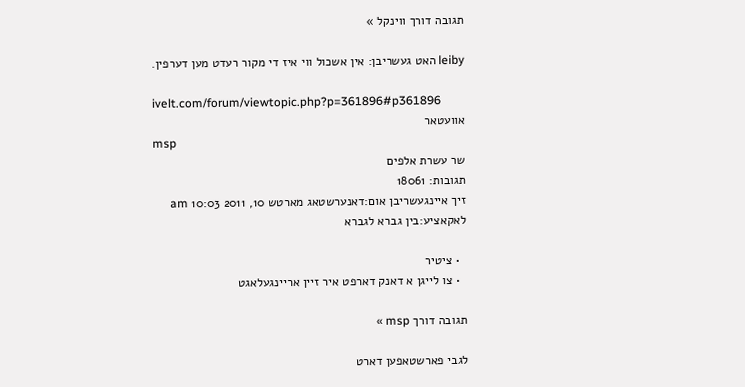תגובה דורך ווינקל »

leiby האט געשריבן: אין אשכול ווי איז די מקור רעדט מען דערפין.

ivelt.com/forum/viewtopic.php?p=361896#p361896
אוועטאר
msp
שר עשרת אלפים
תגובות: 18061
זיך איינגעשריבן אום:דאנערשטאג מארטש 10, 2011 10:03 am
לאקאציע:בין גברא לגברא

  • ציטיר
  • צו לייגן א דאנק דארפט איר זיין אריינגעלאגט

תגובה דורך msp »

לגבי פארשטאפען דארט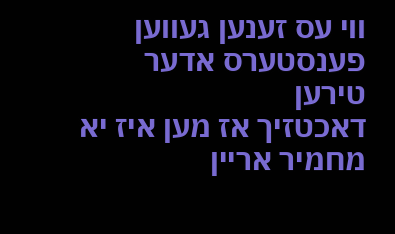ווי עס זענען געווען פענסטערס אדער טירען
דאכטזיך אז מען איז יא מחמיר אריין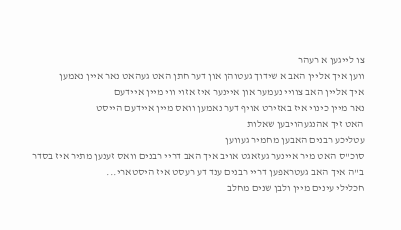צו לייגען א רעהר
ווען איך אליין האב א שידוך געטוהן און דער חתן האט געהאט נאר איין נאמען
איך אליין האב צוויי נעמער און איינער איז אזוי ווי מיין איידעם
נאר מיין כינוי איז באזירט אויף דער נאמען וואס מיין איידעם הייסט
האט זיך אהנגעהויבען שאלות
עטליכע רבנים האבען מחמיר געווען
סוכ"ס האט מיר איינער געזאגט אויב איך האב דריי רבנים וואס זענען מתיר איז בסדר
ב"ה איך האב געטראפען דריי רבנים ענד דע רעסט איז היסטארי...
חכלילי עינים מיין ולבן שנים מחלב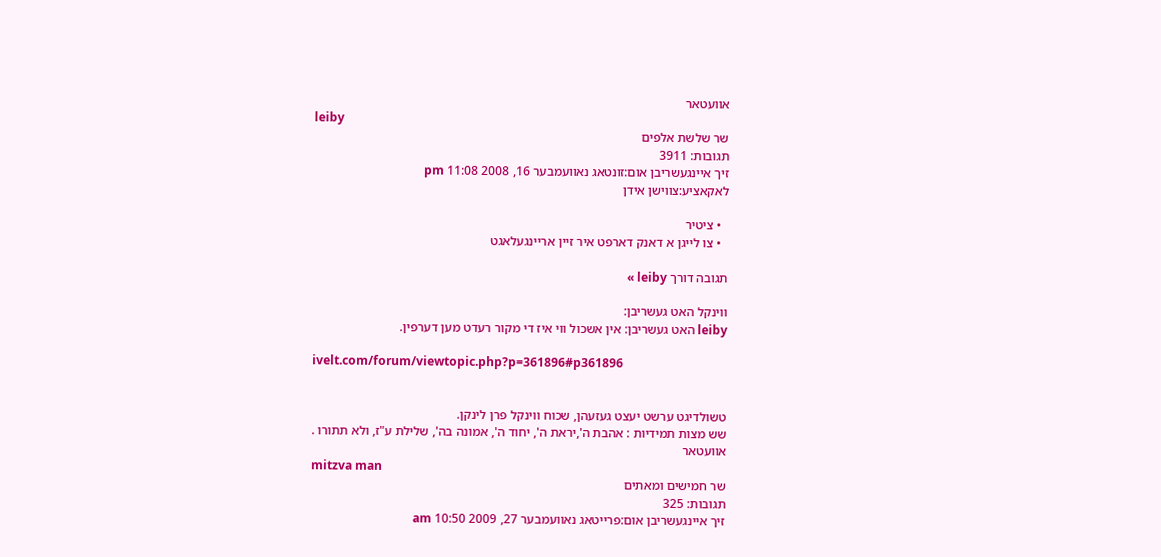אוועטאר
leiby
שר שלשת אלפים
תגובות: 3911
זיך איינגעשריבן אום:זונטאג נאוועמבער 16, 2008 11:08 pm
לאקאציע:צווישן אידן

  • ציטיר
  • צו לייגן א דאנק דארפט איר זיין אריינגעלאגט

תגובה דורך leiby »

ווינקל האט געשריבן:
leiby האט געשריבן: אין אשכול ווי איז די מקור רעדט מען דערפין.

ivelt.com/forum/viewtopic.php?p=361896#p361896


טשולדיגט ערשט יעצט געזעהן, שכוח ווינקל פרן לינקן.
שש מצות תמידיות : אהבת ה',יראת ה', יחוד ה', אמונה בה', שלילת ע"ז, ולא תתורו .
אוועטאר
mitzva man
שר חמישים ומאתים
תגובות: 325
זיך איינגעשריבן אום:פרייטאג נאוועמבער 27, 2009 10:50 am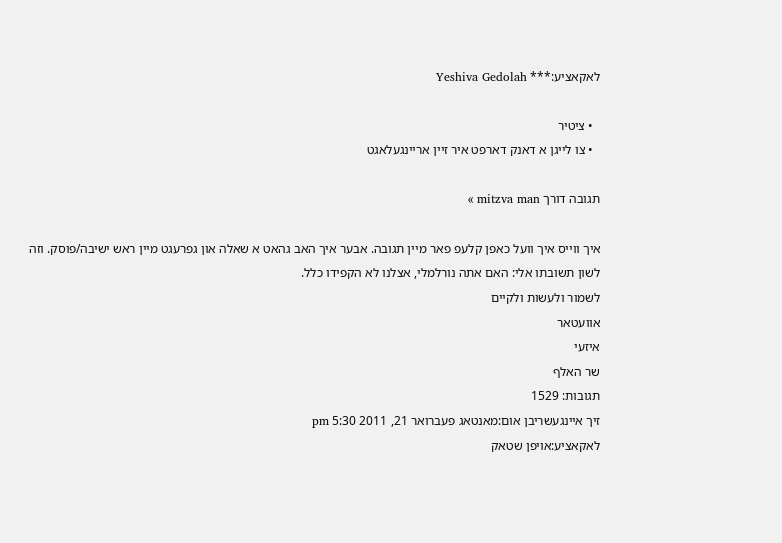לאקאציע:*** Yeshiva Gedolah

  • ציטיר
  • צו לייגן א דאנק דארפט איר זיין אריינגעלאגט

תגובה דורך mitzva man »

איך ווייס איך וועל כאפן קלעפ פאר מיין תגובה. אבער איך האב גהאט א שאלה און גפרעגט מיין ראש ישיבה/פוסק. וזה לשון תשובתו אלי: האם אתה נורלמלי, אצלנו לא הקפידו כלל.
לשמור ולעשות ולקיים
אוועטאר
איזעי
שר האלף
תגובות: 1529
זיך איינגעשריבן אום:מאנטאג פעברואר 21, 2011 5:30 pm
לאקאציע:אויפן שטאק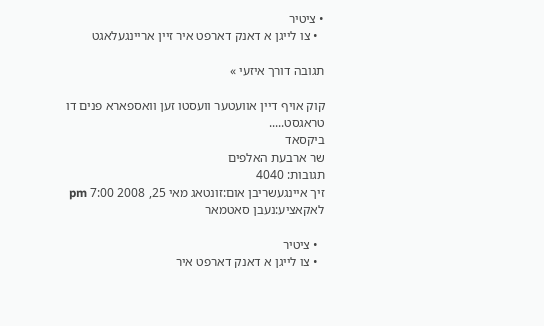• ציטיר
  • צו לייגן א דאנק דארפט איר זיין אריינגעלאגט

תגובה דורך איזעי »

קוק אויף דיין אוועטער וועסטו זען וואספארא פנים דו טראגסט.....
ביקסאד
שר ארבעת האלפים
תגובות: 4040
זיך איינגעשריבן אום:זונטאג מאי 25, 2008 7:00 pm
לאקאציע:נעבן סאטמאר

  • ציטיר
  • צו לייגן א דאנק דארפט איר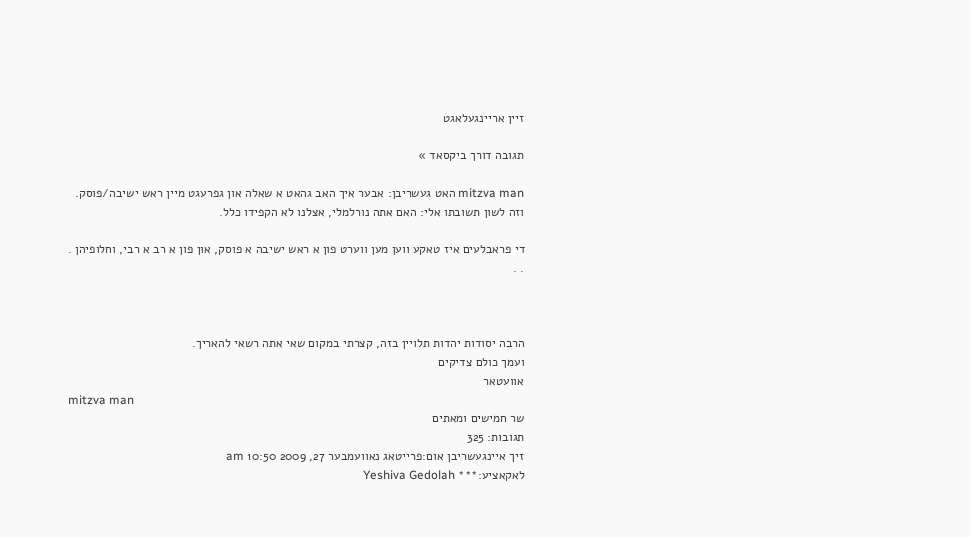זיין אריינגעלאגט

תגובה דורך ביקסאד »

mitzva man האט געשריבן: אבער איך האב גהאט א שאלה און גפרעגט מיין ראש ישיבה/פוסק. וזה לשון תשובתו אלי: האם אתה נורלמלי, אצלנו לא הקפידו כלל.

די פראבלעים איז טאקע ווען מען ווערט פון א ראש ישיבה א פוסק, און פון א רב א רבי, וחלופיהן . . .



הרבה יסודות יהדות תלויין בזה, קצרתי במקום שאי אתה רשאי להאריך.
ועמך כולם צדיקים
אוועטאר
mitzva man
שר חמישים ומאתים
תגובות: 325
זיך איינגעשריבן אום:פרייטאג נאוועמבער 27, 2009 10:50 am
לאקאציע:*** Yeshiva Gedolah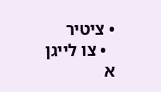• ציטיר
  • צו לייגן א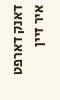דאנק דארפט איר זיין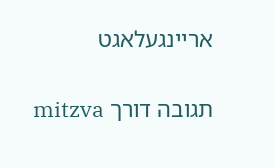אריינגעלאגט

תגובה דורך mitzva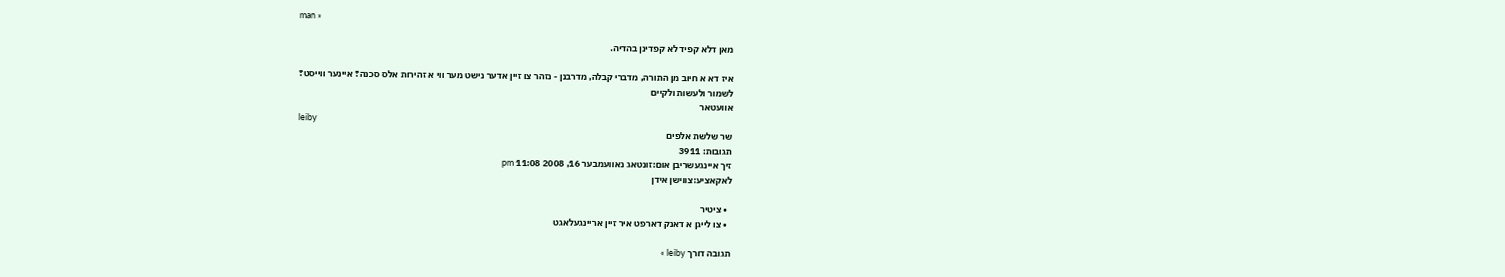man »

מאן דלא קפיד לא קפדינן בהדיה.

איז דא א חיוב מן התורה, מדברי קבלה, מדרבנן - נזהר צו זיין אדער נישט מער ווי א זהירות אלס סכנה? איינער ווייסט?
לשמור ולעשות ולקיים
אוועטאר
leiby
שר שלשת אלפים
תגובות: 3911
זיך איינגעשריבן אום:זונטאג נאוועמבער 16, 2008 11:08 pm
לאקאציע:צווישן אידן

  • ציטיר
  • צו לייגן א דאנק דארפט איר זיין אריינגעלאגט

תגובה דורך leiby »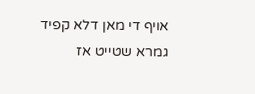אויף די מאן דלא קפיד גמרא שטייט אז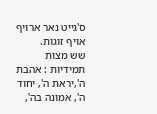ס'גייט נאר ארויף אויף זוגות.
שש מצות תמידיות : אהבת ה',יראת ה', יחוד ה', אמונה בה',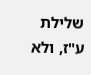שלילת ע"ז, ולא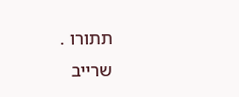תתורו .
שרייב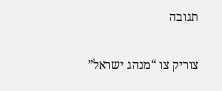תגובה

צוריק צו “מנהג ישראל”